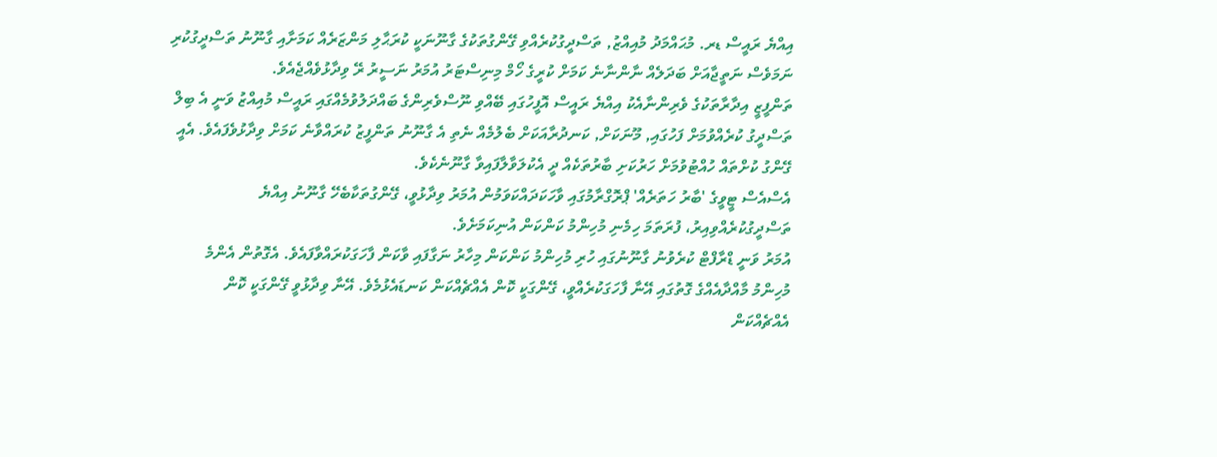އިއްޔެ ރައީސް ޑރ. މުޙައްމަދު މުއިއްޒު, ތަސްދީގުކުރެއްވި ގޭންގުތަކުގެ ގާނޫނަކީ ކުރަޙާލި މަންޒަރެއް ކަމަށާއި ގާނޫނު ތަސްދީގުކުރި ނަމަވެސް ނަތީޖާއަށް ބަދަލެއް ނާންނާނެ ކަމަށް ކުރީގެ ހޯމް މިނިސްޓަރު އުމަރު ނަސީރު ރޭ ވިދާޅުވެއްޖެއެވެ.
ތަންފީޒީ އިދާރާތަކުގެ ވެރިންނާއެކު އިއްޔެ ރައީސް އޮފީހުގައި ބޭއްވި ނޫސްވެރިންގެ ބައްދަލުވުމެއްގައި ރައީސް މުއިއްޒު ވަނީ އެ ބިލް ތަސްދީގު ކުރެއްވުމަށް ފަހުގައި, މޫނަކަށް, ކަނދުރާއަކަށް ބެލުމެއް ނެތި އެ ގާނޫނު ތަންފީޒު ކުރައްވާނެ ކަމަށް ވިދާޅުވެފައެވެ. އެއީ ގޭންގު ކުށްތައް ހުއްޓުވުމަށް ހަރުކަށި ބާރުތަކެއް ދީ އެކުލަވާލާފައިވާ ގާނޫނެކެވެ.
އެސްއެސް ޓީވީގެ 'ބާރު ހަތަރެއް' ޕްރޮގްރާމުގައި ވާހަކަދައްކަވަމުން އުމަރު ވިދާޅުވީ، ގޭންގުތަކާބެހޭ ގާނޫނު އިއްޔެ ތަސްދީގުކުރެއްވިއިރު، ފުރަތަމަ ހިމެނި މުހިންމު ކަންކަން އުނިކަމަށެވެ.
އުމަރު ވަނީ ޑްރާފްޓް ކުރެވުނު ގާނޫނުގައި ހުރި މުހިންމު ކަންކަން މިހާރު ނަގާފައި ވާކަން ފާހަގަކުރައްވާފައެވެ. އެގޮތުން އެންމެ މުހިންމު މާއްދާއެއްގެ ގޮތުގައި އޭނާ ފާހަގަކުރެއްވީ، ގޭންގަކީ ކޮން އެއްޗެއްކަން ކަނޑައެޅުމެވެ. އޭނާ ވިދާޅުވީ ގޭންގަކީ ކޮން އެއްޗެއްކަން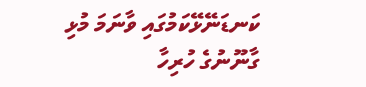ކަނޑަނޭޅޭކަމުގައި ވާނަމަ މުޅި ގާނޫނުގެ ހުރިހާ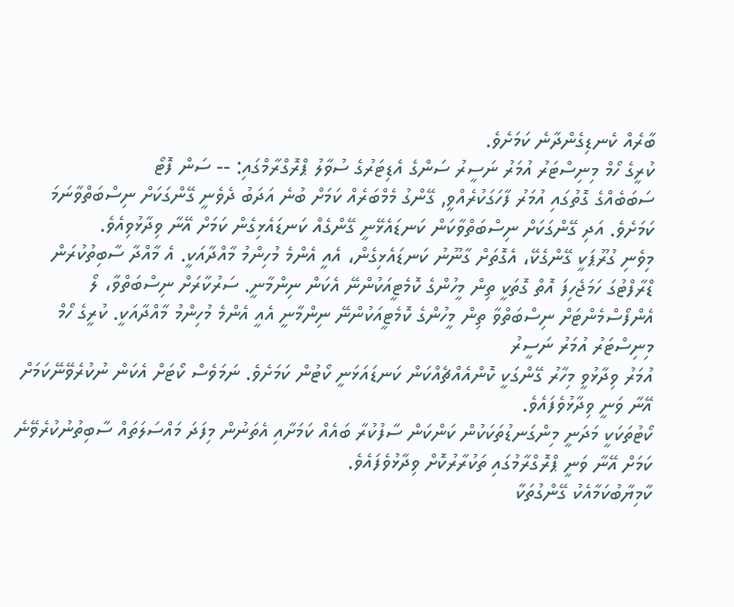ބާރެއް ކެނޑިގެންދާނެ ކަމަށެވެ.
ކުރީގެ ހޯމް މިނިސްޓަރު އުމަރު ނަސީރު ސަންގެ އެޑިޓަރުގެ ސުވާލު ޕްރޮގްރާމްގައި: -- ސަން ފޮޓޯ
ސަބަބެއްގެ ގޮތުގައި އުމަރު ފާހަގަކުރެއްވީ, ގޭންގު މެމްބަރެއް ކަމަށް ބުނެ އަދަބު ދެވެނީ ގޭންގަކަށް ނިސްބަތްވާނަމަ ކަމަށެވެ. އަދި ގޭންގަކަށް ނިސްބަތްވާކަން ކަނޑައެޅޭނީ ގޭންގެއް ކަނޑައެޅިގެން ކަމަށް އޭނާ ވިދާޅުވިއެވެ.
މިވެނި ގުރޫޕަކީ ގޭންގެކޭ، އެގޮތަށް ގާނޫނު ކަނޑައެޅިގެން، އެއީ އެންމެ މުހިންމު މާއްދާއަކީ. އެ މާއްދާ ސާބިތުކުރަން ޑްރާފްޓުގަ ހަމަޖެހިފަ އޮތް ގޮތަކީ ތިން މީހުންގެ ކޮމެޓީއަކުންނޭ އެކަން ނިންމާނީ. ސަރުކާރަށް ނިސްބަތްވާ، ލޯ އެންފޯސްމެންޓަށް ނިސްބަތްވާ ތިން މީހުންގެ ކޮމެޓީއަކުންނޭ ނިންމާނީ އެއީ އެންމެ މުހިންމު މާއްދާއަކީ. ކުރީގެ ހޯމް މިނިސްޓަރު އުމަރު ނަސީރު
އުމަރު ވިދާޅުވީ މިހާރު ގޭންގަކީ ކޮންއެއްޗެއްކަން ކަނޑައަޅަނީ ކޯޓުން ކަމަށެވެ. ނަމަވެސް ކޯޓަށް އެކަން ނުކުރެވޭނޭކަމަށް އޭނާ ވަނީ ވިދާޅުވެފައެވެ.
ކޯޓުތަކަކީ މަދަނީ މިންގަނޑުތަކަކުން ކަންކަން ސާފުކުރާ ބައެއް ކަމަށާއި އެތަނުން މިފަދަ މައްސަލަތައް ސާބިތުނުކުރެވޭނެ ކަމަށް އޭނާ ވަނީ ޕްރޮގްރާމުގައި ތަކުރާރުކޮށް ވިދާޅުވެފައެވެ.
ކާމިޔާބުކަމާއެކު ގޭންގުތަކާ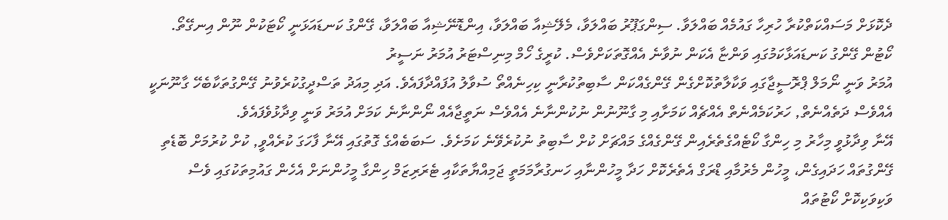ދެކޮޅަށް މަސައްކަތްކުރާ ހުރިހާ ގައުމެއް ބައްލަވާ. ސިންގަޕޫރު ބައްލަވާ، މެލޭޝިއާ ބައްލަވާ، އިންޑޮނޭޝިއާ ބައްލަވާ، ގޭންގު ކަނޑައަޅަނީ ކޯޓަކުން ނޫން އިނގޭތޯ. ކޯޓުން ގޭންގު ކަނޑައަޅާކަމުގައި ވަންޏާ އެކަން ނުވާނެ އެއްގޮތަކަށްވެސް. ކުރީގެ ހޯމް މިނިސްޓަރު އުމަރު ނަސީރު
އުމަރު ވަނީ ނޯމަލް ޕްރޮސީޖާގައި ވަކާލާތުކޮށްގެން ގޭންގެއްކަން ސާބިތުކުރާނީ ކިހިނެއްތޯ ސުވާލު އުފައްދާފައެވެ. އަދި މިއަދު ތަސްދީގުކުރެވުނު ގޭންގުތަކާބެހޭ ގާނޫނަކީ އެއްވެސް ދަތެއްނެތް, ހަރުކަމެއްނެތް އެއްޗެއް ކަމަށާއި މި ގާނޫނުން ނުކުންނާނެ އެއްވެސް ނަތީޖާއެއް ނޯންނާނެ ކަމަށް އުމަރު ވަނީ ވިދާޅުވެފައެވެ.
އޭނާ ވިދާޅުވީ މިހާރު މި ހިންގާ ކޯޓެއްގެތެރެއިން ގޭންގެއްގެ މައްޗަށް ކުށް ސާބިތު ނުކުރެވޭނެ ކަމަށެވެ. ސަބަބެއްގެ ގޮތުގައި އޭނާ ފާހަގަ ކުރެއްވީ, ކުށް ކުރުމަށް ބޮޑެތި ގޭންގުތައް ހަދައިގެން، މީހުން މެރުމާއި ޑްރަގް އެތެރެކޮށް ހަދާ މީހުންނާއި ހަނގުރާމަމަތީ ޖަމިއްޔާތަކާއި ޓެރަރިޒަމް ހިންގާ މީހުންނަށް އެހެން ގައުމިތަކުގައި ވެސް ވަކިވަކިކޮށް ކޯޓުތައް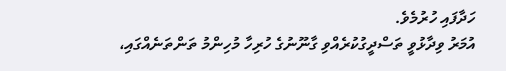ހަދާފައި ހުރުމެވެ.
އުމަރު ވިދާޅުވީ ތަސްދީގުކުރެއްވި ގާނޫނުގެ ހުރިހާ މުހިންމު ތަންތަނެއްގައި،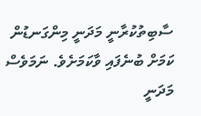ސާބިތުކުރާނީ މަދަނީ މިންގަނޑުން ކަމަށް ބުނެފައި ވާކަމަށެވެ. ނަމަވެސް މަދަނީ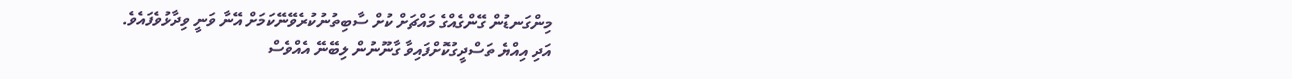މިންގަނޑުން ގޭންގެއްގެ މައްޗަށް ކުށް ސާބިތުނުކުރެވޭނޭކަމަށް އޭނާ ވަނީ ވިދާޅުވެފައެވެ.
އަދި އިއްޔެ ތަސްދީގުކޮށްފައިވާ ގާނޫނުން ލިބޭނޭ އެއްވެސް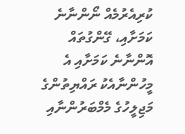ކުރިއެރުމެއް ނޯންނާނެ ކަމަށާއި، ގޭންގުތައް އޮންނާނެ ކަމަށާއި އެ މީހުންނާއެކު ރައްޔިތުންގެ މަޖިލީހުގެ މެމްބަރުންނާއި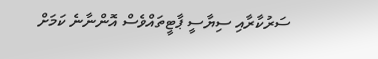ސަރުކާރާއި ސިޔާސީ ޕާޓީތައްވެސް އޮންނާނެ ކަމަށް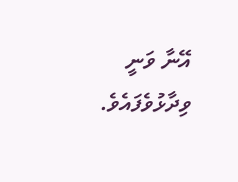އޭނާ ވަނީ ވިދާޅުވެފައެވެ.